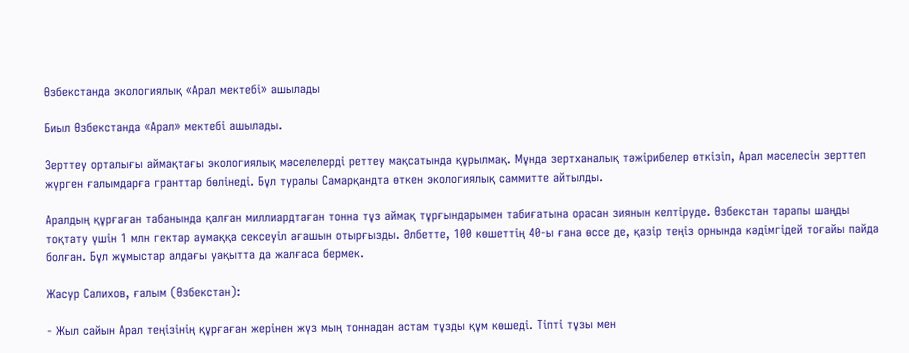Өзбекстанда экологиялық «Арал мектебі» ашылады

Биыл Өзбекстанда «Арал» мектебі ашылады.

Зерттеу орталығы аймақтағы экологиялық мәселелерді реттеу мақсатында құрылмақ. Мұнда зертханалық тәжірибелер өткізіп, Арал мәселесін зерттеп жүрген ғалымдарға гранттар бөлінеді. Бұл туралы Самарқандта өткен экологиялық саммитте айтылды.

Аралдың құрғаған табанында қалған миллиардтаған тонна тұз аймақ тұрғындарымен табиғатына орасан зиянын келтіруде. Өзбекстан тарапы шаңды тоқтату үшін 1 млн гектар аумаққа сексеуіл ағашын отырғызды. Әлбетте, 100 көшеттің 40-ы ғана өссе де, қазір теңіз орнында кәдімгідей тоғайы пайда болған. Бұл жұмыстар алдағы уақытта да жалғаса бермек.

Жасур Салихов, ғалым (Өзбекстан):

- Жыл сайын Арал теңізінің құрғаған жерінен жүз мың тоннадан астам тұзды құм көшеді. Тіпті тұзы мен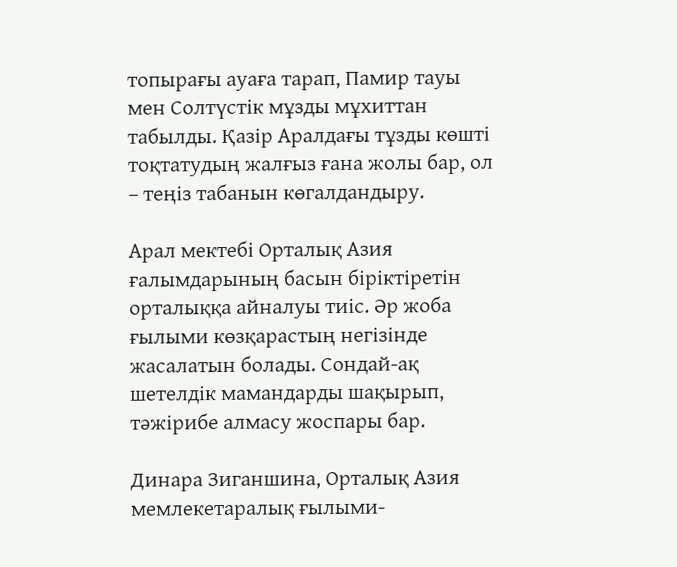топырағы ауаға тарап, Памир тауы мен Солтүстік мұзды мұхиттан табылды. Қазір Аралдағы тұзды көшті тоқтатудың жалғыз ғана жолы бар, ол – теңіз табанын көгалдандыру.

Арал мектебі Орталық Азия ғалымдарының басын біріктіретін орталыққа айналуы тиіс. Әр жоба ғылыми көзқарастың негізінде жасалатын болады. Сондай-ақ шетелдік мамандарды шақырып, тәжірибе алмасу жоспары бар.

Динара Зиганшина, Орталық Азия мемлекетаралық ғылыми-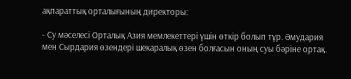ақпараттық орталығының директоры:

- Су мәселесі Орталық Азия мемлекеттері үшін өткір болып тұр. Әмудария мен Сырдария өзендері шекаралық өзен болғасын оның суы бәріне ортақ.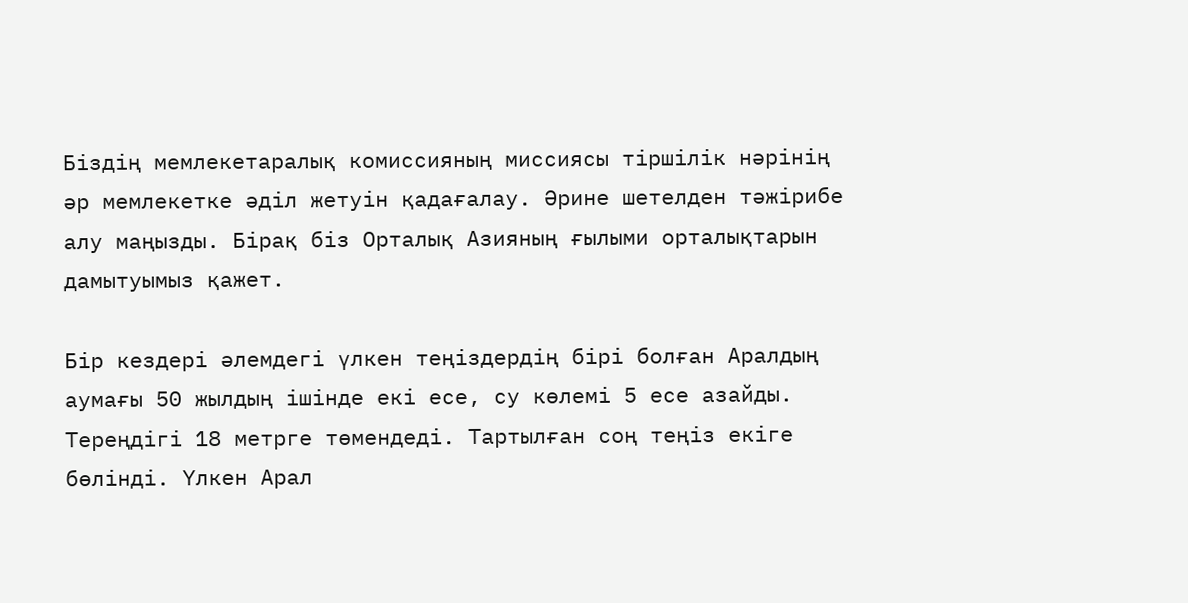Біздің мемлекетаралық комиссияның миссиясы тіршілік нәрінің әр мемлекетке әділ жетуін қадағалау. Әрине шетелден тәжірибе алу маңызды. Бірақ біз Орталық Азияның ғылыми орталықтарын дамытуымыз қажет.

Бір кездері әлемдегі үлкен теңіздердің бірі болған Аралдың аумағы 50 жылдың ішінде екі есе, су көлемі 5 есе азайды. Тереңдігі 18 метрге төмендеді. Тартылған соң теңіз екіге бөлінді. Үлкен Арал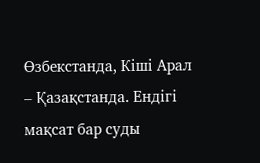Өзбекстанда, Кіші Арал – Қазақстанда. Ендігі мақсат бар суды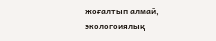жоғалтып алмай, экологоиялық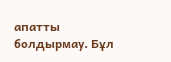апатты болдырмау. Бұл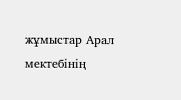жұмыстар Арал мектебінің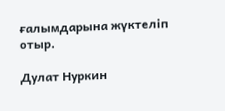ғалымдарына жүктеліп отыр.

Дулат Нуркин